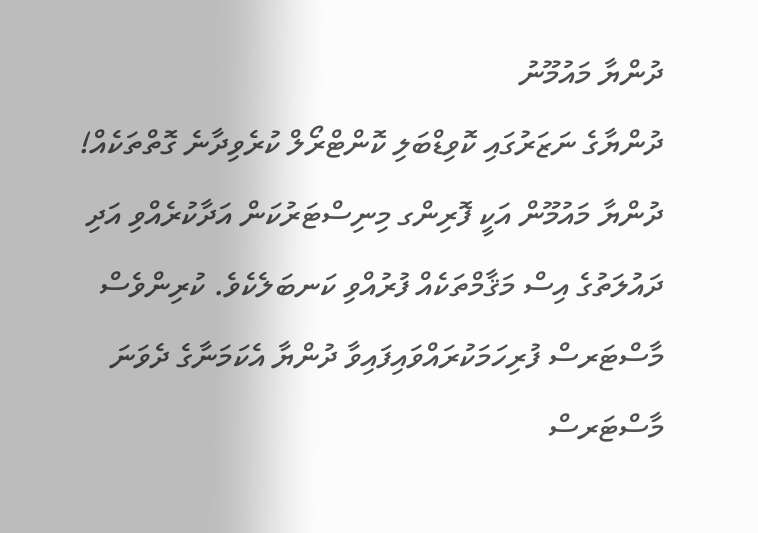ދުންޔާ މައުމޫނު
ދުންޔާގެ ނަޒަރުގައި ކޮވިޑްބަލި ކޮންޓްރޯލް ކުރެވިދާނެ ގޮތްތަކެއް!
ދުންޔާ މައުމޫން އަކީ ފޮރިންގ މިނިސްޓަރުކަން އަދާކުރެއްވި އަދި ދައުލަތުގެ އިސް މަޤާމްތަކެއް ފުރުއްވި ކަނބަލެކެވެ. ކުރިންވެސް މާސްޓަރސް ފުރިހަމަކުރައްވައިފައިވާ ދުންޔާ އެކަމަނާގެ ދެވަނަ މާސްޓަރސް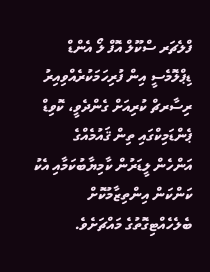ފްލެޗަރ ސްކޫލް އޮފް ލޯ އެންޑް ޑިޕްލޮމެސީ އިން ފުރިހަމަކުރެއްވިއިރު ރިސާރޗް ކުރިއަށް ގެންދެވީ، ކޮވިޑް ޕެންޑަމިކްގައި ތިން ޤައުމެއްގެ އަންހެން ލީޑަރުން ކާމިޔާބުކަމާއި އެކު ކަންކަން އިންތިޒާމުކޮށް ބެލެހެއްޓިގޮތުގެ މައްޗަށެވެ.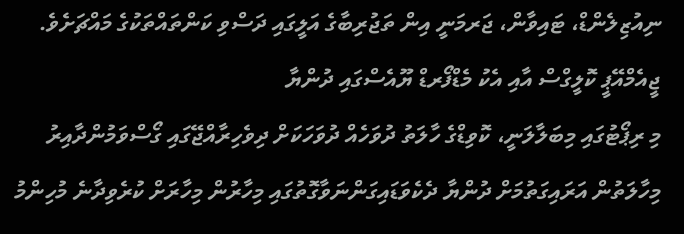ނިއުޒިލެންޑް، ޓައިވާން، ޖަރމަނީ އިން ތަޖުރިބާގެ އަލީގައި ދަސްވި ކަންތައްތަކުގެ މައްޗަށެވެ.
ޖީއެމްއޭޕީ ކޮލީގްސް އާއި އެކު މެޑްފޯރޑް ޔޫއެސްގައި ދުންޔާ
މި ރިޕޯޓުގައި މިބަލާލަނީ، ކޮވިޑްގެ ހާލަތު ދުވަހެއް ދުވަހަކަށް ދިވެހިރާއްޖޭގައި ގޯސްވަމުންދާއިރު މިހާލަތުން އަރައިގަތުމަށް ދުންޔާ ދެކެވަޑައިގަންނަވާގޮތުގައި މިހާރުން މިހާރަށް ކުރެވިދާނެ މުހިންމު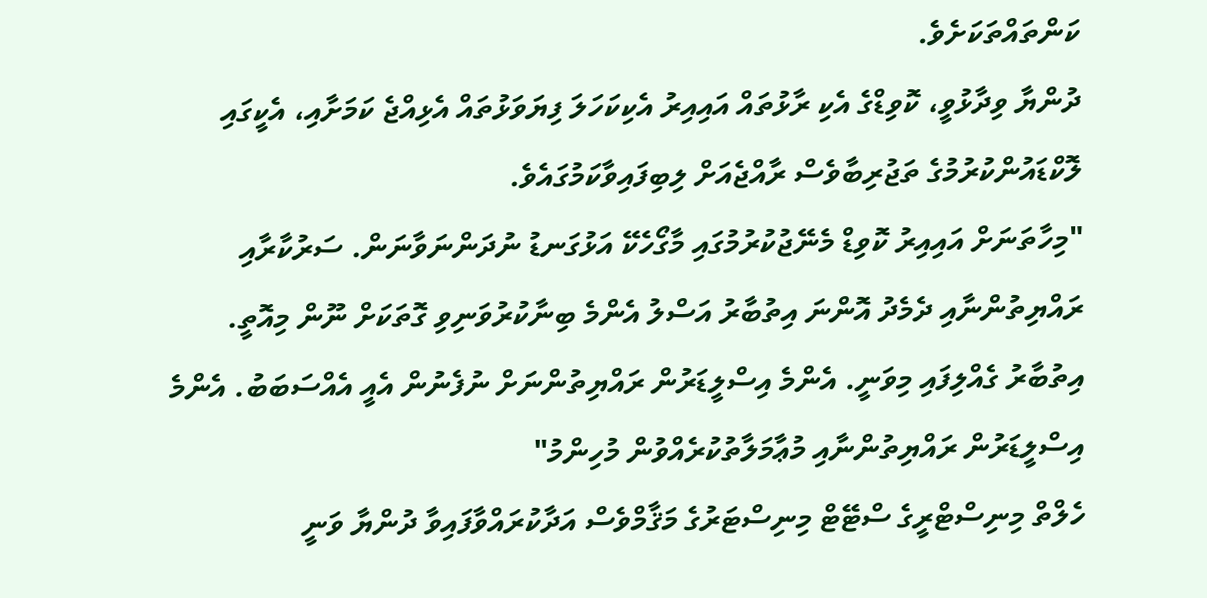ކަންތައްތަކަށެވެ.
ދުންޔާ ވިދާޅުވީ، ކޮވިޑްގެ އެކި ރާޅުތައް އައިއިރު އެކިކަހަލަ ފިޔަވަޅުތައް އެޅިއްޖެ ކަމަށާއި، އެކީގައި ލޮކްޑައުންކުރުމުގެ ތަޖުރިބާވެސް ރާއްޖެއަށް ލިބިފައިވާކަމުގައެވެ.
"މިހާތަނަށް އައިއިރު ކޮވިޑް މެނޭޖުކުރުމުގައި މާގޯހެކޭ އަޅުގަނޑު ނުދަންނަވާނަން. ސަރުކާރާއި ރައްޔިތުންނާއި ދެމެދު އޮންނަ އިތުބާރު އަސްލު އެންމެ ބިނާކުރުވަނިވި ގޮތަކަށް ނޫން މިއޮތީ. އިތުބާރު ގެއްލިފައި މިވަނީ. އެންމެ އިސްލީޑަރުން ރައްޔިތުންނަށް ނުފެނުން އެއީ އެއްސަބަބު. އެންމެ އިސްލީޑަރުން ރައްޔިތުންނާއި މުޢާމަލާތުކުރެއްވުން މުހިންމު"
ހެލްތް މިނިސްޓްރީގެ ސްޓޭޓް މިނިސްޓަރުގެ މަޤާމްވެސް އަދާކުރައްވާފައިވާ ދުންޔާ ވަނީ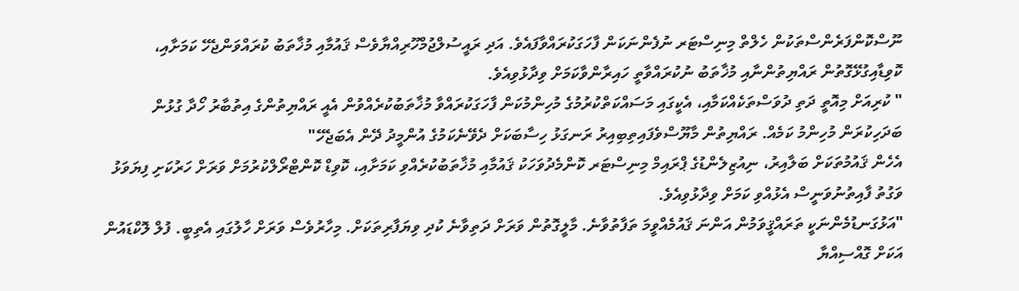ނޫސްކޮންފަރެންސްތަކުން ހެލްތް މިނިސްޓަރ ނުފެންނަކަން ފާހަގަކުރައްވާފައެވެ. އަދި ރައީސުލްޖުމްހޫރިއްޔާވެސް ޤައުމާއި މުޚާތަބު ކުރައްވަންޖެހޭ ކަމަށާއި، ކޮވިޑާއިގުޅޭގޮތުން ރައްޔިތުންނާއި މުޚާތަބު ނުކުރައްވާތީ ހައިރާންވާކަމަށް ވިދާޅުވިއެވެ.
" ކުރިއަށް މިއޮތީ ދަތި ދުވަސްތަކެއްކަމާއި، އެކީގައި މަސައްކަތްކުރުމުގެ މުހިންމުކަން ފާހަގަކުރައްވާ މުޚާތަބުކުރެއްވުން އެއީ ރައްޔިތުންގެ އިތުބާރު ހޯދާ ގުޅުން ބަދަހިކުރަން މުހިންމު ކަމެއް. ރައްޔިތުން މާޔޫސްވެފައިތިބިއިރު ރަނގަޅު ހިސާބަކަށް ދެވޭނެކަމުގެ އުންމީދު ދޭން އެބަޖެހޭ"
އެހެން ޤައުމުތަކަށް ބަލާއިރު، ނިއުޒިލެންޑުގެ ޕްރައިމް މިނިސްޓަރ ކޮންމެދުވަހަކު ޤައުމާއި މުޚާތަބުކުރެއްވި ކަމަށާއި، ކޮވިޑް ކޮންޓްރޯލްކުރުމަށް ވަރަށް ހަރުކަށި ފިޔަވަޅު ވަގުތު ފާއިތުނުވަނީސް އެޅުއްވި ކަމަށް ވިދާޅުވިއެވެ.
"އަޅުގަނޑުމެންނަކީ ތަރައްޤީވަމުން އަންނަ ޤައުމެއްވީމަ ތަފާތުވާނެ. މާލީގޮތުން ވަރަށް ދަތިވާނެ ކުދި ވިޔަފާރިތަކަށް. މިހާރުވެސް ވަރަށް ހާލުގައި އެތިބީ. ފުލް ލޮކްޑައުން އަކަށް ގޮއްސިއްޔާ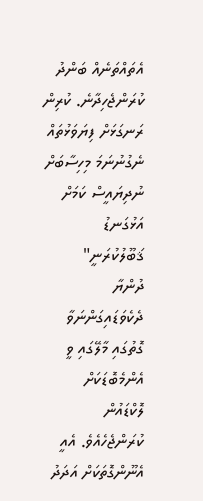އެތައްތަނެއް ބަންދު ކުރަންޖެހިދާނެ. ކުރިން ރަނގަޅަށް ފިޔަވަޅުތައް ނެގުނުނަމަ މިހިސާބަށް ނުދިޔައީސް ކަމަށް އަޅުގަނޑު ޤަބޫލުކުރަނީ"
ދުންޔާ ދެކެވަޑައިގަންނަވާ ގޮތުގައި މާލޭގައި ވީ އެންމެބޮޑަކަށް ލޮކްޑައުން ކުރަންޖެހެއެވެ. އެއީ އެނޫންގޮތަކަށް އަދަދު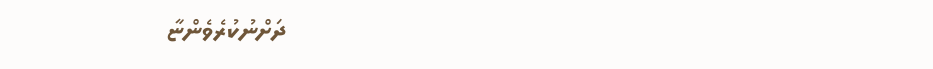ދަށްނުކުރެވެންޏާ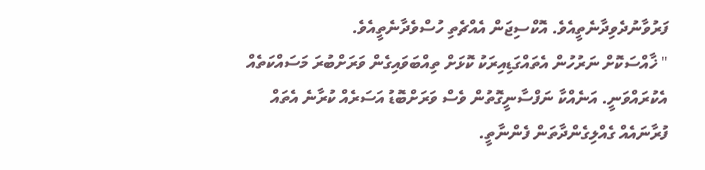ފަރުވާނުދެވިދާނެތީއެވެ. އޮކްސިޖަން އެއްޗެތި ހުސްވެދާނެތީއެވެ.
" ޚާއްސަކޮށް ނަރުހުން އެތައްގަޑިއިރަކު ކޮޅަށް ތިއްބަވައިގެން ވަރަށްބުރަ މަސައްކަތެއް އެކުރައްވަނީ. އަނެއްކާ ނަފްސާނީގޮތުން ވެސް ވަރަށްބޮޑު އަސަރެއް ކުރާނެ އެތައް ފުރާނައެއް ގެއްލިގެންދާތަން ފެންނާތީ.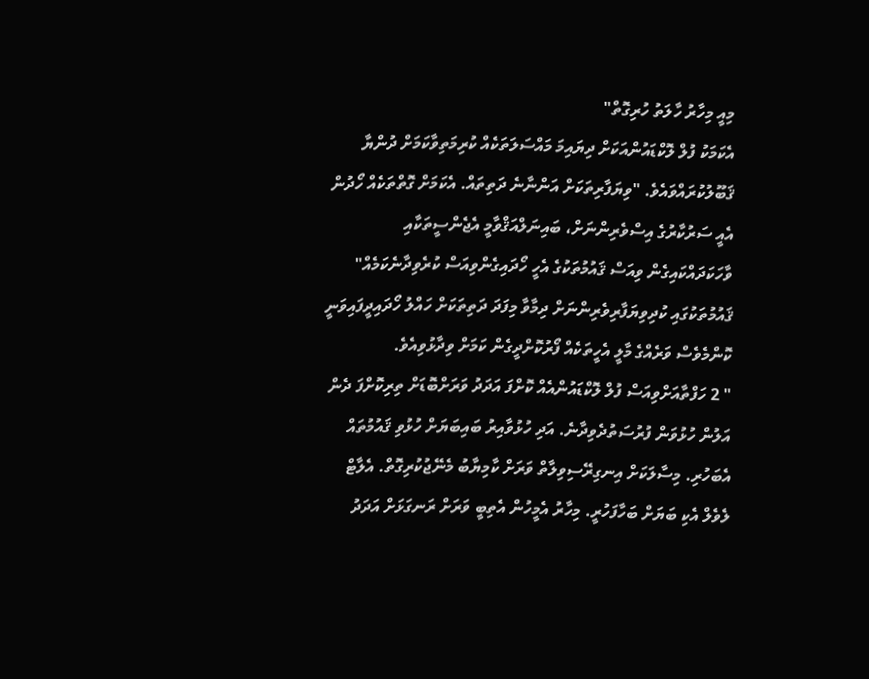މިއީ މިހާރު ހާލަތު ހުރިގޮތް"
އެކަމަކު ފުލް ލޮކްޑައުންއަކަށް ދިޔައިމަ މައްސަލަތަކެއް ކުރިމަތިވާކަމަށް ދުންޔާ ޤަބޫލުކުރައްވައެވެ. "ވިޔަފާރިތަކަށް އަންނާނެ ދަތިތައް. އެކަމަށް ގޮތްތަކެއް ހޯދުން އެއީ ސަރުކާރުގެ އިސްވެރިންނަށް، ބައިނަލްއަޤްވާމީ އެޖެންސީތަކާއި ވާހަކަދައްކައިގެން ވިއަސް ޤައުމުތަކުގެ އެހީ ހޯދައިގެންވިއަސް ކުރެވިދާނެކަމެއް"
ޤައުމުތަކުގައި ކުދިވިޔަފާރިވެރިންނަށް ދިމާވާ މިފަދަ ދަތިތަކަށް ހައްލު ހޯދައިދީފައިވަނީ ކޮންމެވެސް ވަރެއްގެ މާލީ އެހީތަކެއް ފޯރުކޮށްދީގެން ކަމަށް ވިދާޅުވިއެވެ.
" 2 ހަފްތާއަށްވިއަސް ފުލް ލޮކްޑައުންއެއް ކޮށްފަ އަދަދު ވަރަށްބޮޑަށް ތިރިކޮށްފަ ދެން އަލުން ހުޅުވަން ފުރުސަތުދެވިދާނެ. އަދި ހުޅުވާއިރު ބައިބަޔަށް ހުޅުވި ޤައުމުތައް އެބަހުރި. މިސާލަކަށް އިނގިރޭސިވިލާތް ވަރަށް ކާމިޔާބު މެނޭޖުކުރިގޮތް. އެލާޓް ލެވެލް އެކި ބަޔަށް ބަހާފަހުރީ. މިހާރު އެމީހުން އެތިބީ ވަރަށް ރަނގަޅަށް އަދަދު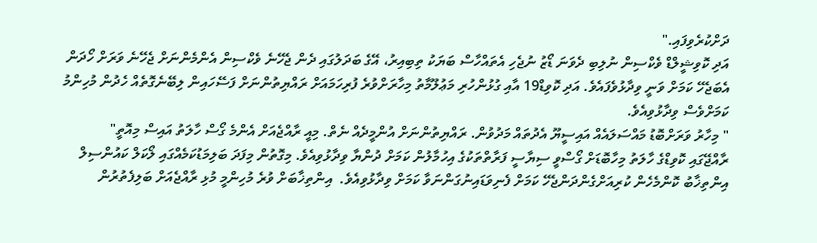ދަށްކުރެވިފައި."
އަދި ކޮވިޝީލްޑް ވެކްސިން ނުލިބި ދެވަނަ ޑޯޒު ނުޖެހި އެތައްހާސް ބަޔަކު ތިބިއިރު، އޭގެ ބަދަލުގައި ދެން ޖެހޭނެ ވެކްސިން އެންމެންނަށް ޖެހޭނެ ވަރަށް ހޯދަން އެބަޖެހޭ ކަމަށް ވަނީ ވިދާޅުވެފައެވެ. އަދި ކޮވިޑް19 އާއި ގުޅުންހުރި މަޢުލޫމާތު މިހާރަށްވުރެ ފުރިހަމައަށް ރައްޔިތުންނަށް ފަސޭހައިން ލިބޭނެގޮތެއް ހެދުން މުހިންމު ކަމަށްވެސް ވިދާޅުވިއެވެ.
" މިހާރު ވަރަށްބޮޑު މައްސަލައެއް އައިސީޔޫ އެދުތައް މަދުވުން. ރައްޔިތުންނަށް އުންމީދެއް ނެތް. މިއީ ރާއްޖެއަށް އެންމެ ގޯސް ހާލަތު އައިސް މިއޮތީ"
ރާއްޖޭގައި ކޮވިޑްގެ ހާލަތު މިހާބޮޑަށް ގޯސްވީ ސިޔާސީ ފަރާތްތަކުގެ އިހުމާލުން ކަމަށް ދުންޔާ ވިދާޅުވިއެވެ. މިގޮތުން މިފަދަ ބަލިމަޑުކަމެއްގައި ލޯކަލް ކައުންސިލް އިންތިޚާބު ކޮންމެހެން ކުރިއަށްގެންދަންޖެހޭ ކަމަށް ފެނިވަޑައިނުގަންނަވާ ކަމަށް ވިދާޅުވިއެވެ.  އިންތިޚާބަށް ވުރެ މުހިންމީ މުޅި ރާއްޖެއަށް ބަލިފެތުރުން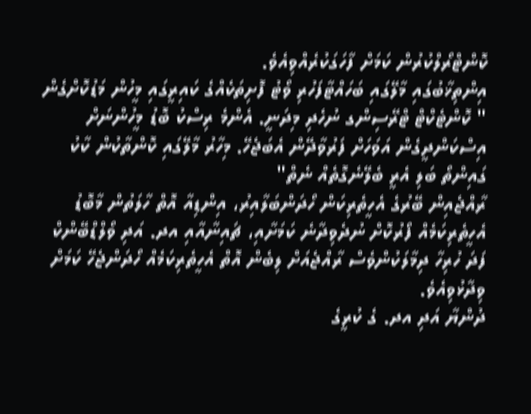ކޮންޓްރޯލްކުރުން ކަމަށް ފާހަގަކުރެއްވިއެވެ.
އިންތިޚާބުގައި މާލޭގައި ބަހައްޓާފަހުރި ވޯޓު ފޮށިތަކެއްގެ ކައިރީގައި މީހުން މަޑުކޮށްގެން
" ކޮންޓެކްޓް ޓްރޭސިންގ ނުހެދި މިދަނީ. އެންމެ ރިސްކު ބޮޑު މީހުންނަށް އިސްކަންދީގެން އަވަހަށް ފަރުވާދޭން އެބަޖެހޭ. މިހާރު މާލޭގައި ކޮންތާކުން ކާކު ގައިންތޯ ބަލި އެރީ ބެލޭނެގޮތެއް ނެތް"
ރާއްޖެއިން ބޭރުގެ އެހީތެރިކަން ހޯދަންބަލާއިރު، އިންޑިއާ އޮތް ހާލަތުން މާބޮޑު އެހީތެރިކަމެއް ފޯރުކޮށް ނުދެވިދާނެ ކަމަށާއި، ޗައިނާއާއި އދ. އަދި ވޯލްޑްބޭންކް ފަދަ ހުރިހާ ދިމާލަކުންވެސް ރާއްޖެއަށް ލިބެން އޮތް އެހީތެރިކަމެއް ހޯދަންޖެހޭ ކަމަށް ވިދާޅުވިއެވެ.
ދުންޔާ އަދި އދ. ގެ ކުރީގެ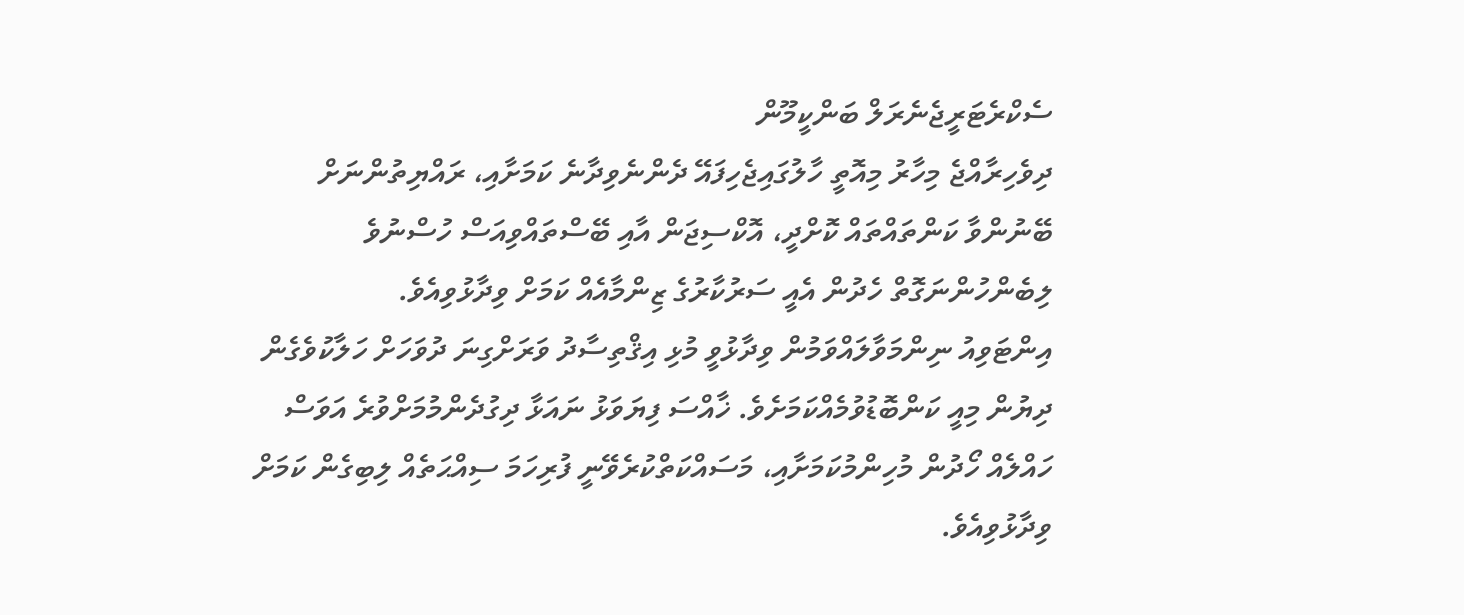ސެކްރެޓަރީޖެނެރަލް ބަންކީމޫން
ދިވެހިރާއްޖެ މިހާރު މިއޮތީ ހާލުގައިޖެހިފައޭ ދެންނެވިދާނެ ކަމަށާއި، ރައްޔިތުންނަށް ބޭނުންވާ ކަންތައްތައް ކޮށްދީ، އޮކްސިޖަން އާއި ބޭސްތައްވިއަސް ހުސްނުވެ ލިބެންހުންނަގޮތް ހެދުން އެއީ ސަރުކާރުގެ ޒިންމާއެއް ކަމަށް ވިދާޅުވިއެވެ.
އިންޓަވިއު ނިންމަވާލައްވަމުން ވިދާޅުވީ މުޅި އިޤްތިސާދު ވަރަށްގިނަ ދުވަހަށް ހަލާކުވެގެން ދިޔުން މިއީ ކަންބޮޑުވުމެއްކަމަށެވެ. ޚާއްސަ ފިޔަވަޅު ނައަޅާ ދިގުދެންމުމަށްވުރެ އަވަސް ހައްލެއް ހޯދުން މުހިންމުކަމަށާއި، މަސައްކަތްކުރެވޭނީ ފުރިހަމަ ސިއްޙަތެއް ލިބިގެން ކަމަށް ވިދާޅުވިއެވެ.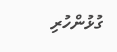ގުޅުންހުރި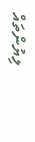ލިޔުންތައް